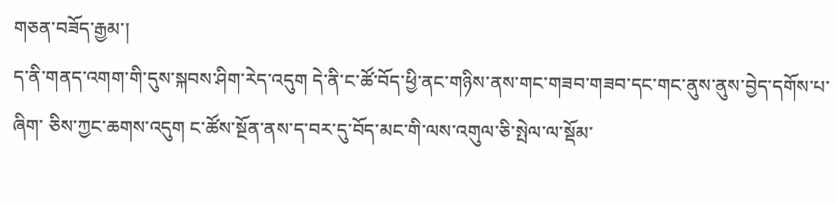གཅན་བཟོད་རྒྱམ་།
ད་ནི་གནད་འགག་གི་དུས་སྐབས་ཤིག་རེད་འདུག དེ་ནི་ང་ཚོ་བོད་ཕྱི་ནང་གཉིས་ནས་གང་གཟབ་གཟབ་དང་གང་ནུས་ནུས་བྱེད་དགོས་པ་ཞིག་ ཅིས་ཀྱང་ཆགས་འདུག ང་ཚོས་སྔོན་ནས་ད་བར་དུ་བོད་མང་གི་ལས་འགུལ་ཅི་སྤེལ་ལ་སྡོམ་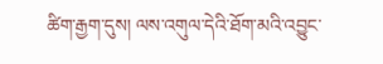ཚིག་རྒྱག་དུས། ལས་འགུལ་དེའི་ཐོག་མའི་འབྱུང་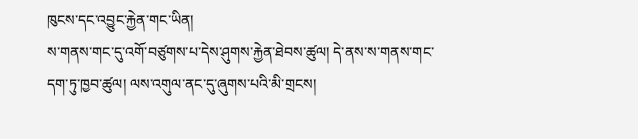ཁུངས་དང་འབྱུང་རྐྱེན་གང་ཡིན།
ས་གནས་གང་དུ་འགོ་བཙུགས་པ་དེས་ཤུགས་རྐྱེན་ཐེབས་ཚུལ། དེ་ནས་ས་གནས་གང་དག་ཏུ་ཁྱབ་ཚུལ། ལས་འགུལ་ནང་དུ་ཞུགས་པའི་མི་གྲངས།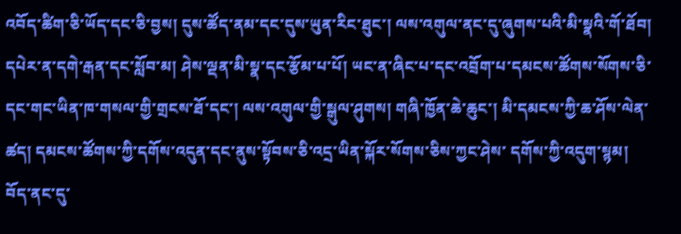འབོད་ཚིག་ཅི་ཡོད་དང་ཅི་བྱས། དུས་ཚོད་ནམ་དང་དུས་ཡུན་རིང་ཐུང་། ལས་འགུལ་ནང་དུ་ཞུགས་པའི་མི་སྣའི་གོ་ཐོབ། དཔེར་ན་དགེ་རྒན་དང་སློབ་མ། ཤེས་ལྡན་མི་སྣ་དང་རྩོམ་པ་པོ། ཡང་ན་ཞིང་པ་དང་འབྲོག་པ་དམངས་ཚོགས་སོགས་ཅི་དང་གང་ཡིན་ཁ་གསལ་གྱི་གྲངས་ཐོ་དང་། ལས་འགུལ་གྱི་སྒུལ་ཤུགས། གཞི་ཁྱོན་ཆེ་ཆུང་། མི་དམངས་ཀྱི་ཆ་ཤོས་ལེན་ཚད། དམངས་ཚོགས་ཀྱི་དགོས་འདུན་དང་ནུས་སྟོབས་ཅི་འདྲ་ཡིན་སྐོར་སོགས་ཅིས་ཀྱང་ཤེས་ དགོས་ཀྱི་འདུག་སྙམ།
བོད་ནང་དུ་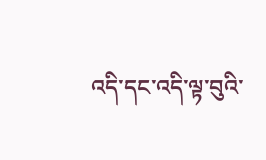འདི་དང་འདི་ལྟ་བུའི་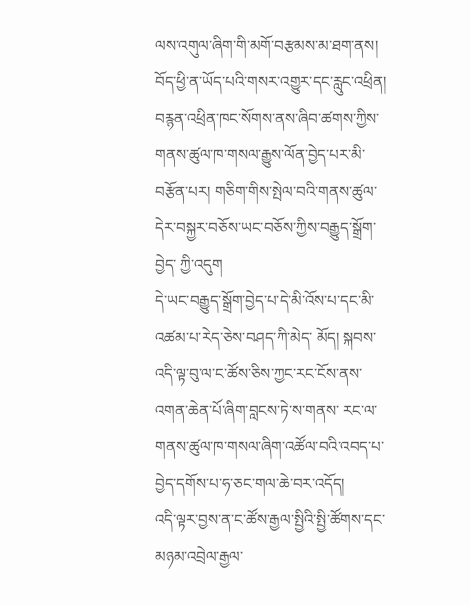ལས་འགུལ་ཞིག་གི་མགོ་བརྩམས་མ་ཐག་ནས། བོད་ཕྱི་ན་ཡོད་པའི་གསར་འགྱུར་དང་རླུང་འཕྲིན། བརྙན་འཕྲིན་ཁང་སོགས་ནས་ཞིབ་ཚགས་ཀྱིས་གནས་ཚུལ་ཁ་གསལ་རྒྱུས་ལོན་བྱེད་པར་མི་ བརྩོན་པར། གཅིག་གིས་སྤེལ་བའི་གནས་ཚུལ་དེར་བསྐྱར་བཅོས་ཡང་བཅོས་ཀྱིས་བརྒྱུད་སྒྲོག་བྱེད་ ཀྱི་འདུག
དེ་ཡང་བརྒྱུད་སྒྲོག་བྱེད་པ་དེ་མི་འོས་པ་དང་མི་འཚམ་པ་རེད་ཅེས་བཤད་ཀི་མེད་ མོད། སྐབས་འདི་ལྟ་བུ་ལ་ང་ཚོས་ཅིས་ཀྱང་རང་ངོས་ནས་འགན་ཆེན་པོ་ཞིག་བླངས་ཏེ་ས་གནས་ རང་ལ་གནས་ཚུལ་ཁ་གསལ་ཞིག་འཚོལ་བའི་འབད་པ་བྱེད་དགོས་པ་ཧ་ཅང་གལ་ཆེ་བར་འདོད།
འདི་ལྟར་བྱས་ན་ང་ཚོས་རྒྱལ་སྤྱིའི་སྤྱི་ཚོགས་དང་མཉམ་འབྲེལ་རྒྱལ་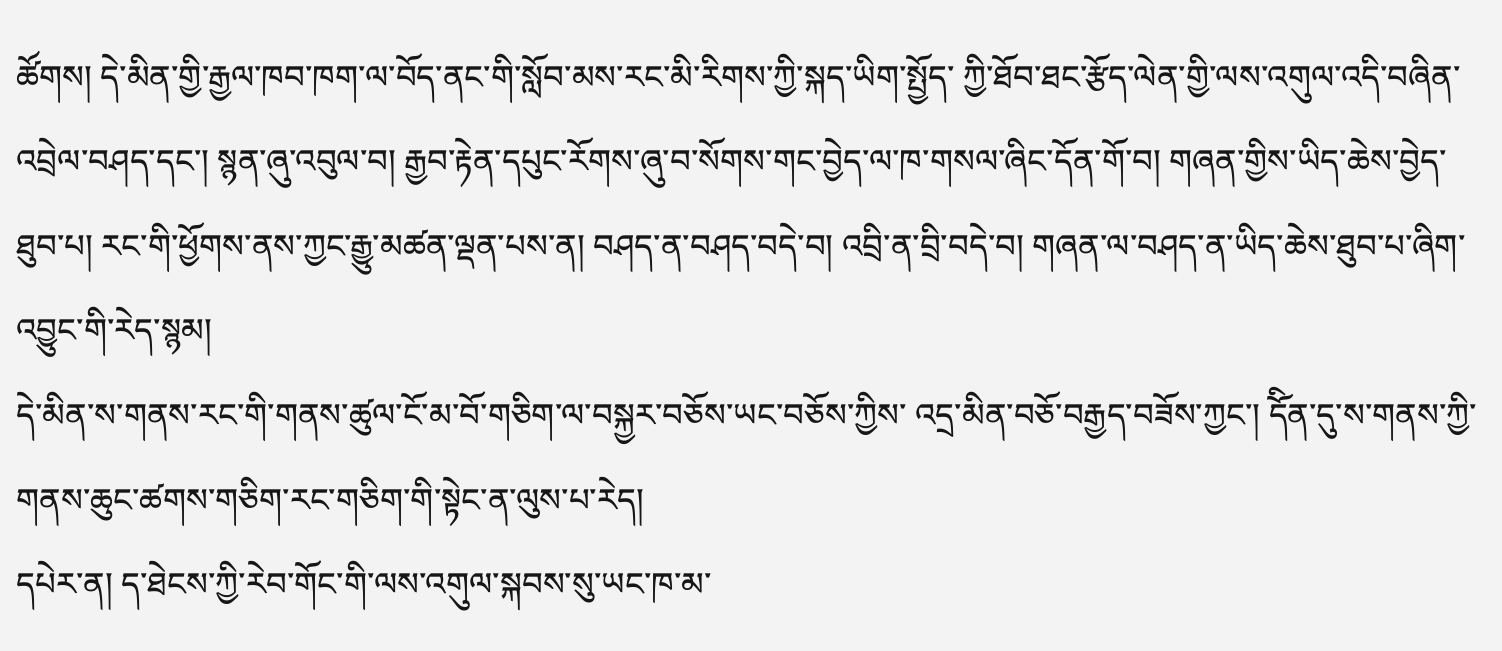ཚོགས། དེ་མིན་གྱི་རྒྱལ་ཁབ་ཁག་ལ་བོད་ནང་གི་སློབ་མས་རང་མི་རིགས་ཀྱི་སྐད་ཡིག་སྤྱོད་ ཀྱི་ཐོབ་ཐང་རྩོད་ལེན་གྱི་ལས་འགུལ་འདི་བཞིན་འབྲེལ་བཤད་དང་། སྙན་ཞུ་འབུལ་བ། རྒྱབ་རྟེན་དཔུང་རོགས་ཞུ་བ་སོགས་གང་བྱེད་ལ་ཁ་གསལ་ཞིང་དོན་གོ་བ། གཞན་གྱིས་ཡིད་ཆེས་བྱེད་ཐུབ་པ། རང་གི་ཕྱོགས་ནས་ཀྱང་རྒྱུ་མཚན་ལྡན་པས་ན། བཤད་ན་བཤད་བདེ་བ། འབྲི་ན་བྲི་བདེ་བ། གཞན་ལ་བཤད་ན་ཡིད་ཆེས་ཐུབ་པ་ཞིག་འབྱུང་གི་རེད་སྙམ།
དེ་མིན་ས་གནས་རང་གི་གནས་ཚུལ་ངོ་མ་བོ་གཅིག་ལ་བསྐྱར་བཅོས་ཡང་བཅོས་ཀྱིས་ འདྲ་མིན་བཅོ་བརྒྱད་བཟོས་ཀྱང་། དོིན་དུ་ས་གནས་ཀྱི་གནས་ཆུང་ཚགས་གཅིག་རང་གཅིག་གི་སྟེང་ན་ལུས་པ་རེད།
དཔེར་ན། ད་ཐེངས་ཀྱི་རེབ་གོང་གི་ལས་འགུལ་སྐབས་སུ་ཡང་ཁ་མ་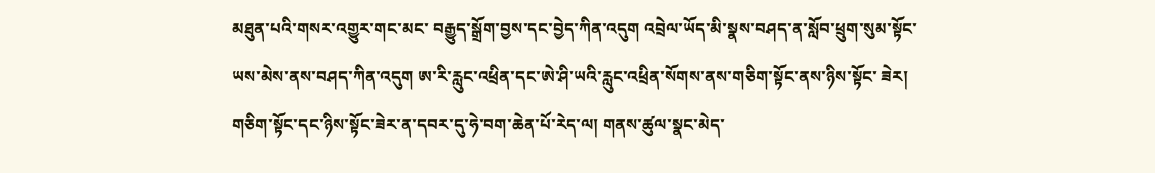མཐུན་པའི་གསར་འགྱུར་གང་མང་ བརྒྱུད་སྒྲོག་བྱས་དང་བྱེད་ཀིན་འདུག འབྲེལ་ཡོད་མི་སྣས་བཤད་ན་སློབ་ཕྲུག་སུམ་སྟོང་ཡས་མེས་ནས་བཤད་ཀིན་འདུག ཨ་རི་རླུང་འཕྲིན་དང་ཨེ་ཤི་ཡའི་རླུང་འཕྲིན་སོགས་ནས་གཅིག་སྟོང་ནས་ཉིས་སྟོང་ ཟེར། གཅིག་སྟོང་དང་ཉིས་སྟོང་ཟེར་ན་དབར་དུ་ཧེ་བག་ཆེན་པོ་རེད་ལ། གནས་ཚུལ་སྣང་མེད་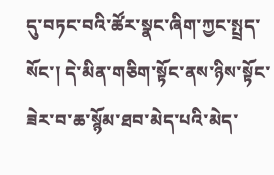དུ་བཏང་བའི་ཚོར་སྣང་ཞིག་ཀྱང་སྤྲད་སོང་། དེ་མིན་གཅིག་སྟོང་ནས་ཉིས་སྟོང་ཟེར་བ་ཆ་སྙོམ་ཐབ་མེད་པའི་མེད་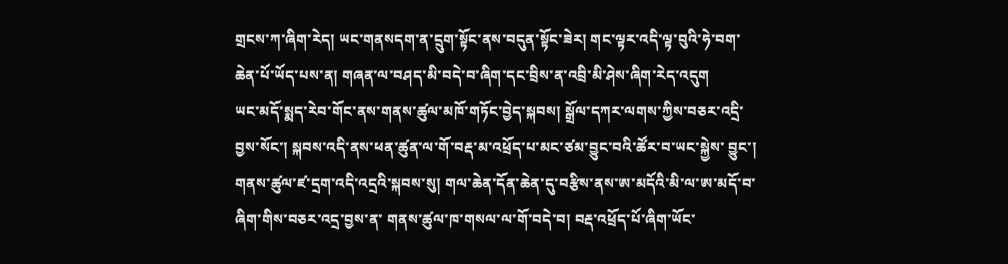གྲངས་ཀ་ཞིག་རེད། ཡང་གནསདག་ན་དྲུག་སྟོང་ནས་བདུན་སྟོང་ཟེར། གང་ལྟར་འདི་ལྟ་བུའི་ཧེ་བག་ཆེན་པོ་ཡོད་པས་ན། གཞན་ལ་བཤད་མི་བདེ་བ་ཞིག་དང་བྲིས་ན་འབྲི་མི་ཤེས་ཞིག་རེད་འདུག
ཡང་མདོ་སྨད་རེབ་གོང་ནས་གནས་ཚུལ་མཁོ་གཏོང་བྱེད་སྐབས། སྒྲོལ་དཀར་ལགས་ཀྱིས་བཅར་འདྲི་བྱས་སོང་། སྐབས་འདི་ནས་ཕན་ཚུན་ལ་གོ་བརྡ་མ་འཕྲོད་པ་མང་ཙམ་བྱུང་བའི་ཚོར་བ་ཡང་སྐྱེས་ བྱུང་། གནས་ཚུལ་ཛ་དྲག་འདི་འདྲའི་སྐབས་སུ། གལ་ཆེན་དོན་ཆེན་དུ་བརྩིས་ནས་ཨ་མདོའི་མི་ལ་ཨ་མདོ་བ་ཞིག་གིས་བཅར་འདྲ་བྱས་ན་ གནས་ཚུལ་ཁ་གསལ་ལ་གོ་བདེ་བ། བརྡ་འཕྲོད་པོ་ཞིག་ཡོང་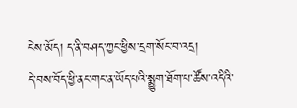ངེས་མོད། ད་ནི་བཤད་ཀྱང་ཕྱིས་དྲག་སོང་བ་འདྲ།
དེ་བས་བོད་ཕྱི་ནང་གང་ན་ཡོད་པའི་སྨྱུག་ཐོག་པ་ཚོས་འདིའི་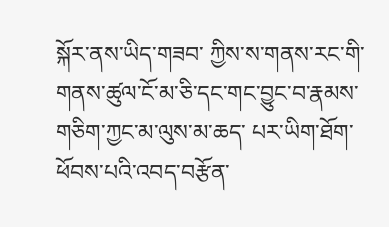སྐོར་ནས་ཡིད་གཟབ་ ཀྱིས་ས་གནས་རང་གི་གནས་ཚུལ་ངོ་མ་ཅི་དང་གང་བྱུང་བ་རྣམས་གཅིག་ཀྱང་མ་ལུས་མ་ཆད་ པར་ཡིག་ཐོག་ཕོབས་པའི་འབད་བརྩོན་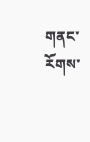གནང་རོགས་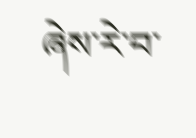ཞེས་རེ་བ་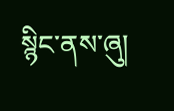སྙིང་ནས་ཞུ།